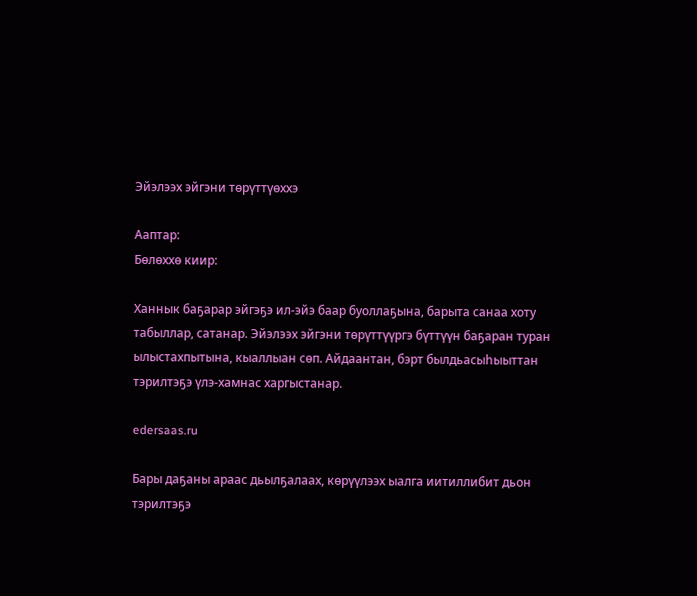Эйэлээх эйгэни төрүттүөххэ

Ааптар:
Бөлөххө киир:

Ханнык баҕарар эйгэҕэ ил-эйэ баар буоллаҕына, барыта санаа хоту табыллар, сатанар. Эйэлээх эйгэни төрүттүүргэ бүттүүн баҕаран туран ылыстахпытына, кыаллыан сөп. Айдаантан, бэрт былдьасыһыыттан тэрилтэҕэ үлэ-хамнас харгыстанар.

edersaas.ru

Бары даҕаны араас дьылҕалаах, көрүүлээх ыалга иитиллибит дьон тэрилтэҕэ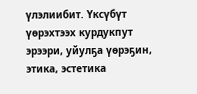үлэлиибит. Үксүбүт үөрэхтээх курдукпут эрээри, уйулҕа үөрэҕин, этика, эстетика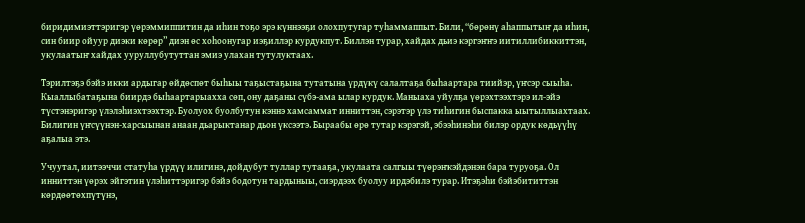биридимиэттэригэр үөрэммиппитин да иһин тоҕо эрэ күннээҕи олохпутугар туһаммаппыт. Били, “бөрөнү аһаппытыҥ да иһин, син биир ойуур диэки көрөр” диэн өс хоһоонугар иэҕиллэр курдукпут. Биллэн турар, хайдах дьиэ кэргэҥҥэ иитиллибиккиттэн, укулаатыҥ хайдах ууруллубутуттан эмиэ улахан тутулуктаах.

Тэрилтэҕэ бэйэ икки ардыгар өйдөспөт быһыы таҕыстаҕына тутатына үрдүкү салалтаҕа быһаартара тиийэр, үҥсэр сыыһа. Кыаллыбатаҕына биирдэ быһаартарыахха сөп, ону даҕаны сүбэ-ама ылар курдук. Маныаха уйулҕа үөрэхтээхтэрэ ил-эйэ түстэнэригэр үлэлэһиэхтээхтэр. Буолуох буолбутун кэннэ хамсаммат инниттэн, сэрэтэр үлэ тиһигин быспакка ыытыллыахтаах. Билигин үҥсүүнэн-харсыынан анаан дьарыктанар дьон үксээтэ. Быраабы өрө тутар кэрэгэй, эбээһинэһи билэр ордук көдьүүһү аҕалыа этэ.

Учуутал, иитээччи статуһа үрдүү илигинэ, дойдубут туллар тутааҕа, укулаата салгыы түөрэҥкэйдэнэн бара туруоҕа. Ол инниттэн үөрэх эйгэтин үлэһиттэригэр бэйэ бодотун тардыныы, сиэрдээх буолуу ирдэбилэ турар. Итэҕэһи бэйэбититтэн көрдөөтөхпүтүнэ,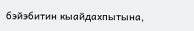бэйэбитин кыайдахпытына,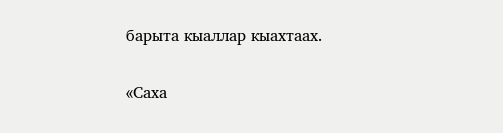барыта кыаллар кыахтаах.

«Саха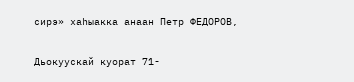сирэ» хаһыакка анаан Петр ФЕДОРОВ,

Дьокуускай куорат 71-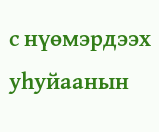с нүөмэрдээх уһуйаанын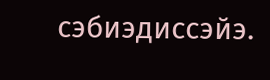сэбиэдиссэйэ.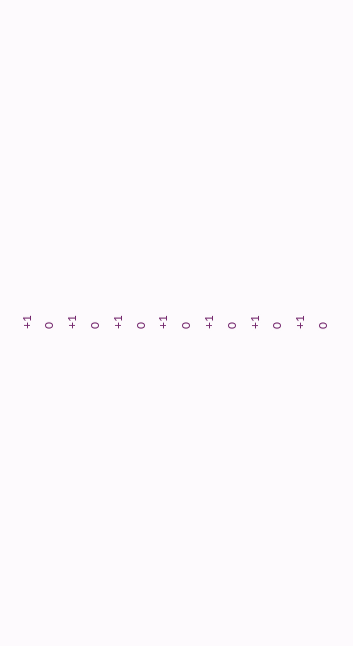+1
0
+1
0
+1
0
+1
0
+1
0
+1
0
+1
0